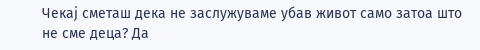Чекај сметаш дека не заслужуваме убав живот само затоа што не сме деца? Да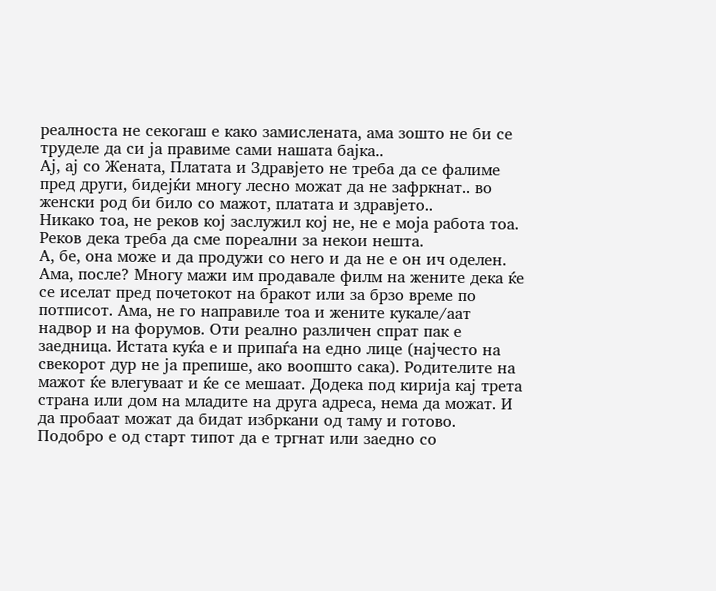реалноста не секогаш е како замислената, ама зошто не би се труделе да си ја правиме сами нашата бајка..
Ај, ај со Жената, Платата и Здравјето не треба да се фалиме пред други, бидејќи многу лесно можат да не зафркнат.. во женски род би било со мажот, платата и здравјето..
Никако тоа, не реков кој заслужил кој не, не е моја работа тоа. Реков дека треба да сме пореални за некои нешта.
А, бе, она може и да продужи со него и да не е он ич оделен. Ама, после? Многу мажи им продавале филм на жените дека ќе се иселат пред почетокот на бракот или за брзо време по потписот. Ама, не го направиле тоа и жените кукале/аат надвор и на форумов. Оти реално различен спрат пак е заедница. Истата куќа е и припаѓа на едно лице (најчесто на свекорот дур не ја препише, ако воопшто сака). Родителите на мажот ќе влегуваат и ќе се мешаат. Додека под кирија кај трета страна или дом на младите на друга адреса, нема да можат. И да пробаат можат да бидат избркани од таму и готово. Подобро е од старт типот да е тргнат или заедно со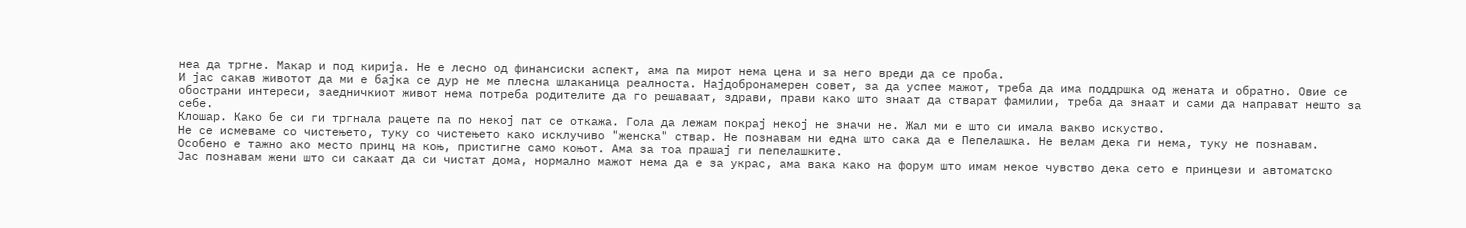неа да тргне. Макар и под кирија. Не е лесно од финансиски аспект, ама па мирот нема цена и за него вреди да се проба.
И јас сакав животот да ми е бајка се дур не ме плесна шлаканица реалноста. Најдобронамерен совет, за да успее мажот, треба да има поддршка од жената и обратно. Овие се обострани интереси, заедничкиот живот нема потреба родителите да го решаваат, здрави, прави како што знаат да стварат фамилии, треба да знаат и сами да направат нешто за себе.
Клошар. Како бе си ги тргнала рацете па по некој пат се откажа. Гола да лежам покрај некој не значи не. Жал ми е што си имала вакво искуство.
Не се исмеваме со чистењето, туку со чистењето како исклучиво "женска" ствар. Не познавам ни една што сака да е Пепелашка. Не велам дека ги нема, туку не познавам. Особено е тажно ако место принц на коњ, пристигне само коњот. Ама за тоа прашај ги пепелашките.
Јас познавам жени што си сакаат да си чистат дома, нормално мажот нема да е за украс, ама вака како на форум што имам некое чувство дека сето е принцези и автоматско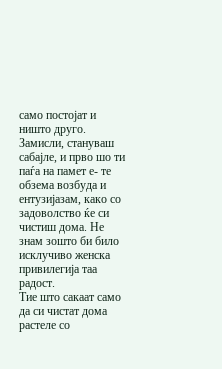само постојат и ништо друго.
Замисли, стануваш сабајле, и прво шо ти паѓа на памет е- те обзема возбуда и ентузијазам, како со задоволство ќе си чистиш дома. Не знам зошто би било исклучиво женска привилегија таа радост.
Тие што сакаат само да си чистат дома растеле со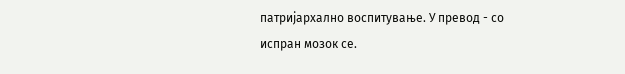патријархално воспитување. У превод - со испран мозок се.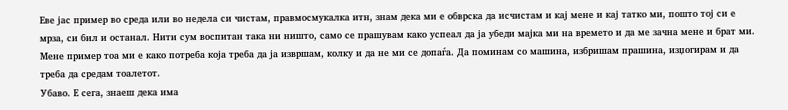Еве јас пример во среда или во недела си чистам, правмосмукалка итн, знам дека ми е обврска да исчистам и кај мене и кај татко ми, пошто тој си е мрза, си бил и останал. Нити сум воспитан така ни ништо, само се прашувам како успеал да ја убеди мајка ми на времето и да ме зачна мене и брат ми. Мене пример тоа ми е како потреба која треба да ја извршам, колку и да не ми се допаѓа. Да поминам со машина, избришам прашина, изџогирам и да треба да средам тоалетот.
Убаво. Е сега, знаеш дека има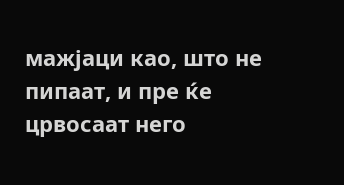мажјаци као, што не пипаат, и пре ќе црвосаат него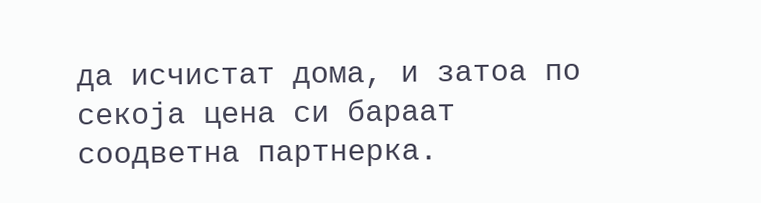да исчистат дома, и затоа по секоја цена си бараат соодветна партнерка.